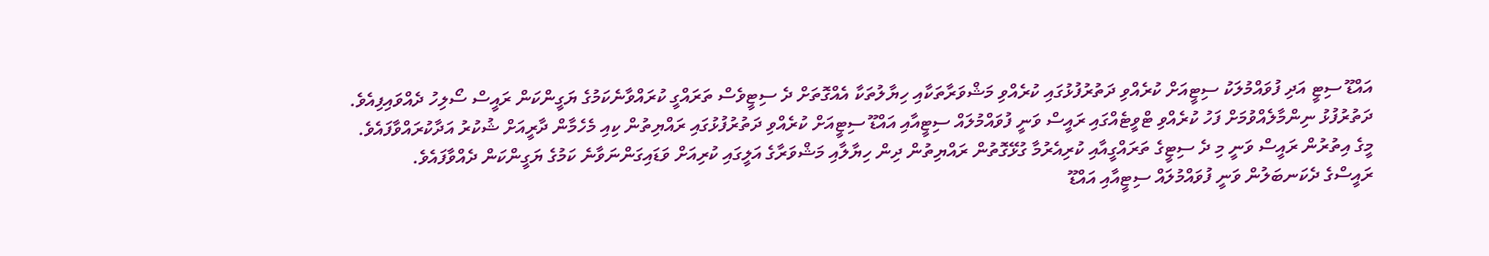އައްޑޫ ސިޓީ އަދި ފުވައްމުލަކު ސިޓީއަށް ކުރެއްވި ދަތުރުފުޅުގައި ކުރެއްވި މަޝްވަރާތަކާއި ހިޔާލުތަކާ އެއްގޮތަށް ދެ ސިޓީވެސް ތަރައްގީ ކުރައްވާނެކަމުގެ ޔަގީންކަން ރައީސް ސޯލިހު ދެއްވައިފިއެވެ.
ދަތުރުފުޅު ނިންމާލެއްވުމަށް ފަހު ކުރެއްވި ޓްވީޓެއްގައި ރައީސް ވަނީ ފުވައްމުލައް ސިޓީއާއި އައްޑޫ ސިޓީއަށް ކުރެއްވި ދަތުރުފުޅުގައި ރައްޔިތުން ކިއި މެހެމާން ދާރީއަށް ޝުކުރު އަދާކުރައްވާފައެވެ.
މީގެ އިތުރުން ރައީސް ވަނީ މި ދެ ސިޓީގެ ތަރައްގީއާއި ކުރިއެރުމާ ގުޅޭގޮތުން ރައްޔިތުން ދިން ހިޔާލާއި މަޝްވަރާގެ އަލީގައި ކުރިއަށް ވަޑައިގަންނަވާނެ ކަމުގެ ޔަގީންކަން ދެއްވާފައެވެ.
ރައީސްގެ ދެކަނބަލުން ވަނީ ފުވައްމުލައް ސިޓީއާއި އައްޑޫ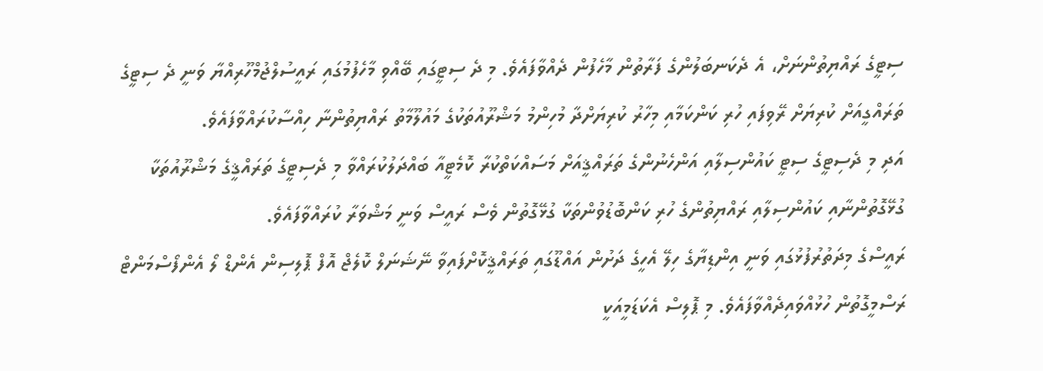ސިޓީގެ ރައްޔިތުންނަށް، އެ ދެކަނބަލުންގެ ފަރާތުން މާހެފުން ދެއްވާފައެވެ. މި ދެ ސިޓީގައި ބޭއްވި މާހެފުމުގައި ރައީސުލްޖުމްހޫރިއްޔާ ވަނީ ދެ ސިޓީގެ ތަރައްގީއަށް ކުރިޔަށް ރޭވިފައި ހުރި ކަންކަމާއި މިހާރު ކުރިޔަށްދާ މުހިންމު މަޝްރޫއުތަކުގެ މައުލޫމާތު ރައްޔިތުންނާ ހިއްސާކުރައްވާފައެވެ.
އަދި މި ދެސިޓީގެ ސިޓީ ކައުންސިލާއި އަންހެނުންގެ ތަރައްޤީއަށް މަސައްކަތްކުރާ ކޮމެޓީއާ ބައްދަލުކުރައްވާ މި ދެސިޓީގެ ތަރައްޤީގެ މަޝްރޫއުތަކާ ގުޅޭގޮތުންނާއި ކައުންސިލާއި ރައްޔިތުންގެ ހުރި ކަންބޮޑުވުންތަކާ ގުޅޭގޮތުން ވެސް ރައީސް ވަނީ މަޝްވަރާ ކުރައްވާފައެވެ.
ރައީސްގެ މިދަތުރުފުޅުގައި ވަނީ އިންޑިޔާގެ ހިލޭ އެހީގެ ދަށުން އައްޑޫގައި ތަރައްޤީކޮށްފައިވާ ނޭޝަނަލް ކޮލެޖް އޮފް ޕޮލިސިން އެންޑް ލޯ އެންފޯސްމަންޓް ރަސްމީގޮތުން ހުޅުއްވައިދެއްވާފައެވެ. މި ޕޮލިސް އެކަޑަމީއަކީ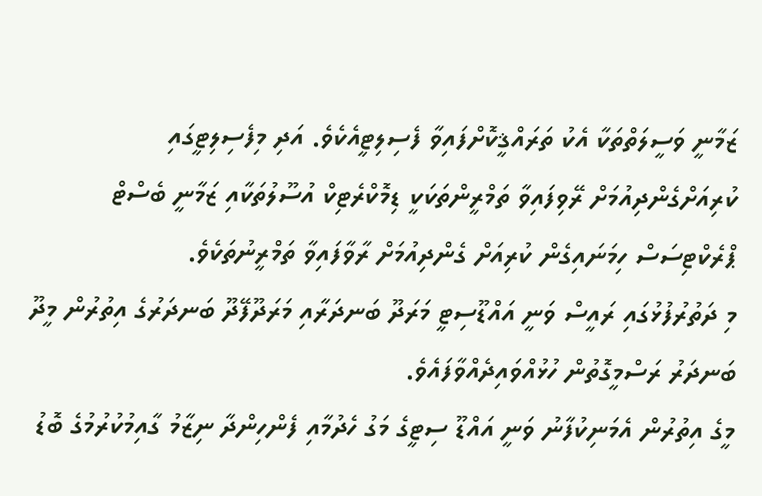ޒަމާނީ ވަސީލަތްތަކާ އެކު ތަރައްޤީކޮށްފައިވާ ފެސިލިޓީއެކެވެ. އަދި މިފެސިލިޓީގައި ކުރިއަށްގެންދިއުމަށް ރޭވިފައިވާ ތަމްރީންތަކަކީ ޑިމޮކްރެޓިކް އުސޫލުތަކާއި ޒަމާނީ ބެސްޓް ޕްރެކްޓިސަސް ހިމަނައިގެން ކުރިއަށް ގެންދިއުމަށް ރާވާފައިވާ ތަމްރީނުތަކެވެ.
މި ދަތުރުފުޅުގައި ރައީސް ވަނީ އައްޑޫސިޓީ މަރަދޫ ބަނދަރާއި މަރަދޫފޭދޫ ބަނދަރުގެ އިތުރުން މީދޫ ބަނދަރު ރަސްމީގޮތުން ހުޅުއްވައިދެއްވާފައެވެ.
މީގެ އިތުރުން އެމަނިކުފާނު ވަނީ އައްޑޫ ސިޓީގެ މަގު ހެދުމާއި ފެންހިންދާ ނިޒާމު ގާއިމުކުރުމުގެ ބޮޑު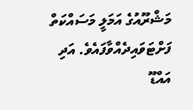މަޝްރޫއުގެ އަމަލީ މަސައްކަތް ފަށްޓަވައިދެއްވާފައެވެ. އަދި އައްޑޫ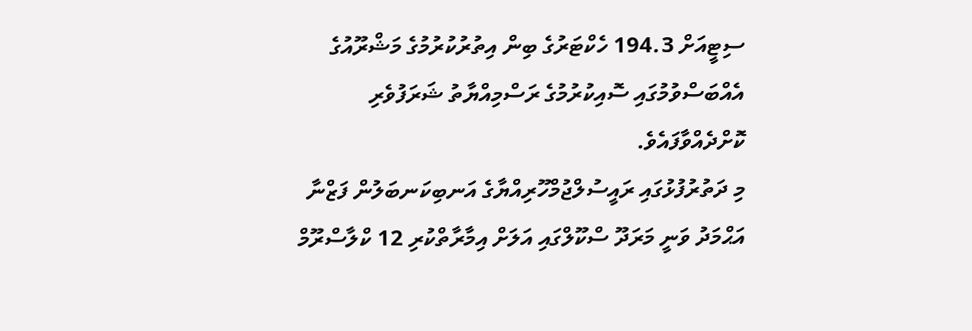ސިޓީއަށް 194.3 ހެކްޓަރުގެ ބިން އިތުރުކުރުމުގެ މަޝްރޫއުގެ އެއްބަސްވުމުގައި ސޮއިކުރުމުގެ ރަސްމިއްޔާތު ޝަރަފުވެރި ކޮށްދެއްވާފައެވެ.
މި ދަތުރުފުޅުގައި ރައީސުލްޖުމްހޫރިއްޔާގެ އަނބިކަނބަލުން ފަޒްނާ އަޙްމަދު ވަނީ މަރަދޫ ސްކޫލްގައި އަލަށް އިމާރާތްކުރި 12 ކްލާސްރޫމް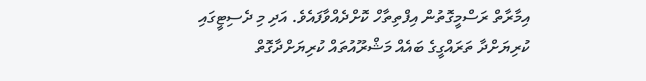އިމާރާތް ރަސްމީގޮތުން އިފްތިތާހް ކޮށްދެއްވާފައެވެ. އަދި މި ދެސިޓީގައި ކުރިޔަށްދާ ތަރައްގީގެ ބައެއް މަޝްރޫއުތައް ކުރިޔަށްދާގޮތް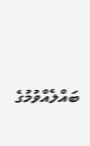ބައްލެއްވުމުގެ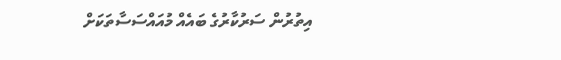އިތުރުން ސަރުކާރުގެ ބައެއް މުއައްސަސާތަކަށް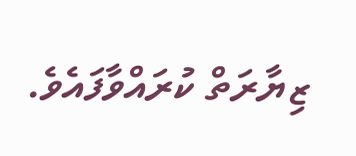ޒިޔާރަތް ކުރައްވާފައެވެ.